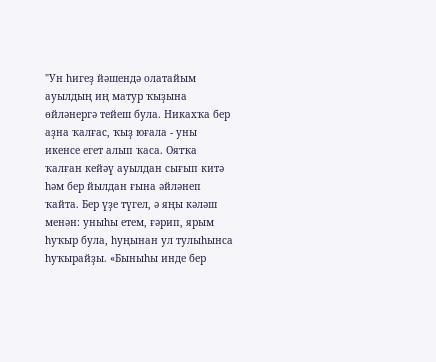"Ун һигеҙ йәшендә олатайым ауылдың иң матур ҡыҙына өйләнергә тейеш була. Никахҡа бер аҙна ҡалғас, ҡыҙ юғала - уны икенсе егет алып ҡаса. Оятҡа ҡалған кейәү ауылдан сығып китә һәм бер йылдан ғына әйләнеп ҡайта. Бер үҙе түгел, ә яңы кәләш менән: уныһы етем, ғәрип, ярым һуҡыр була, һуңынан ул тулыһынса һуҡырайҙы. «Быныһы инде бер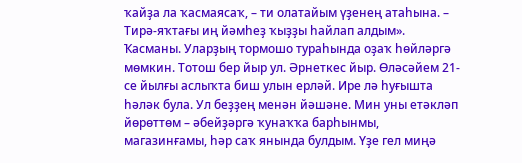ҡайҙа ла ҡасмаясаҡ, – ти олатайым үҙенең атаһына. – Тирә-яҡтағы иң йәмһеҙ ҡыҙҙы һайлап алдым».
Ҡасманы. Уларҙың тормошо тураһында оҙаҡ һөйләргә мөмкин. Тотош бер йыр ул. Әрнеткес йыр. Өләсәйем 21-се йылғы аслыҡта биш улын ерләй. Ире лә һуғышта һәләк була. Ул беҙҙең менән йәшәне. Мин уны етәкләп йөрөттөм – әбейҙәргә ҡунаҡҡа барһынмы, магазинғамы, һәр саҡ янында булдым. Үҙе гел миңә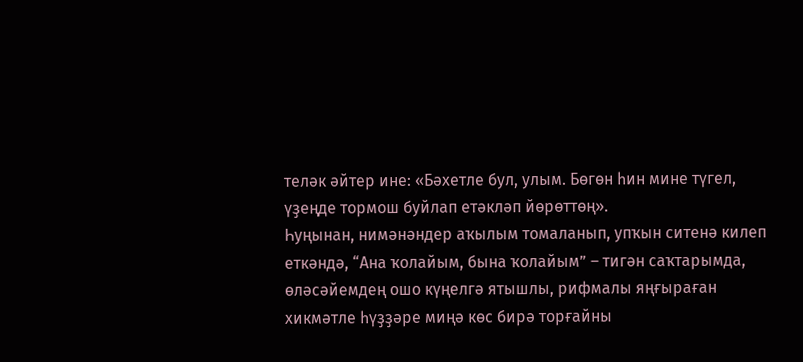теләк әйтер ине: «Бәхетле бул, улым. Бөгөн һин мине түгел, үҙеңде тормош буйлап етәкләп йөрөттөң».
Һуңынан, нимәнәндер аҡылым томаланып, упҡын ситенә килеп еткәндә, “Ана ҡолайым, бына ҡолайым” – тигән саҡтарымда, өләсәйемдең ошо күңелгә ятышлы, рифмалы яңғыраған хикмәтле һүҙҙәре миңә көс бирә торғайны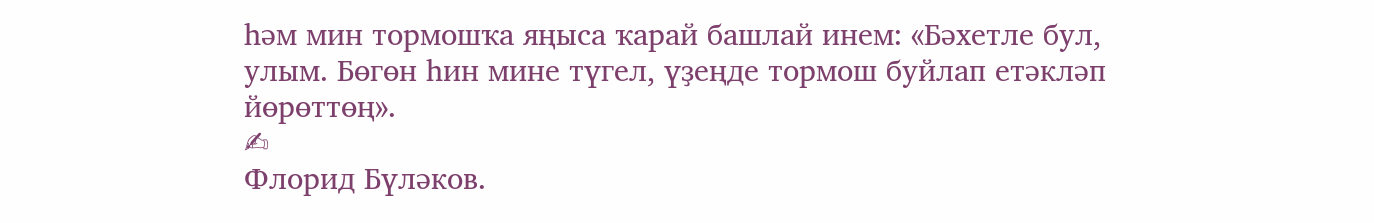һәм мин тормошҡа яңыса ҡарай башлай инем: «Бәхетле бул, улым. Бөгөн һин мине түгел, үҙеңде тормош буйлап етәкләп йөрөттөң».
✍
Флорид Бүләков.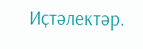Иҫтәлектәр.